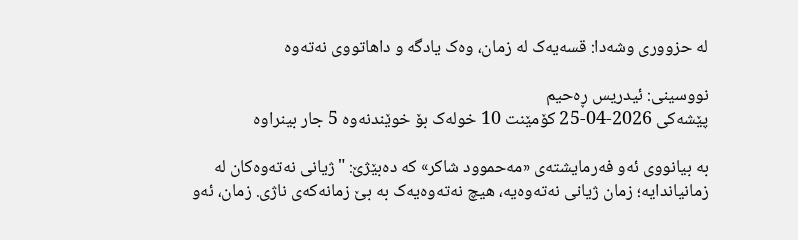لە حزووری وشەدا: قسەیەک لە زمان، وەک یادگە و داهاتووی نەتەوە

نووسینی: ئیدریس ڕەحیم
پێشەکی 2026-04-25 کۆمێنت 10 خولەک بۆ خوێندنەوە 5 جار بینراوە

بە بیانووی ئەو فەرمایشتەی «مەحموود شاکر» کە دەبێژێ: "ژیانی نەتەوەکان لە زمانیاندایە؛ زمان ژیانی نەتەوەیە، هیچ نەتەوەیەک بە بێ زمانەکەی ناژی. زمان، ئەو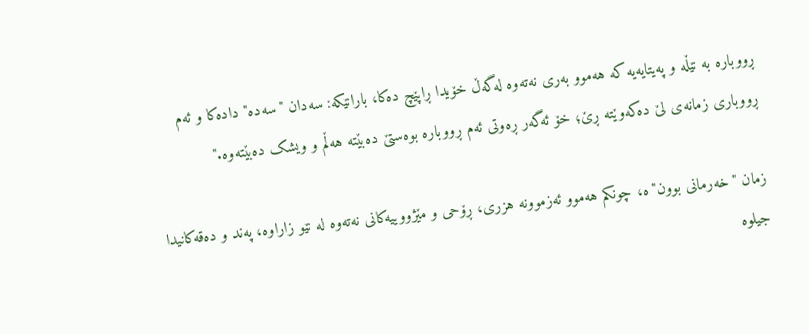ڕووبارە بە نێڵە و پەیتایەیە کە هەموو بەری نەتەوە لەگەڵ خۆیدا ڕاپێچ دەکا، بارانێکە: سەدان "سەدە" دادەکا و ئەم ڕووباری زمانەی لێ دەکەوێتە ڕێ؛ خۆ ئەگەر ڕەوتی ئەم ڕووبارە بوەستێ دەبێتە هەڵم و ویشک دەبێتەوە."

زمان "خەرمانی بوون"ە، چونکم هەموو ئەزموونە هزری، ڕۆحی و مێژووییەکانی نەتەوە لە نێو زاراوە، پەند و دەقەکانیدا جیلوە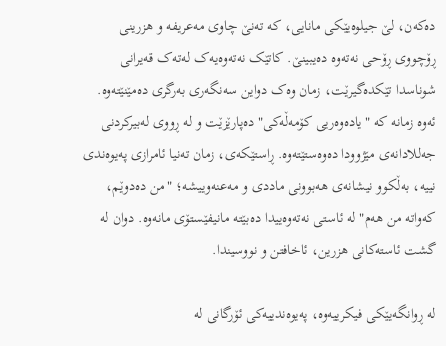دەکەن، لێ جیلوەیێکی مانایی، کە تەنێ چاوی مەعریفە و هزرینی ڕۆچووی ڕۆحی نەتەوە دەیبینێ. کاتێک نەتەوەیەک لەتەک قەیرانی شوناسدا تێکدەگیرێت، زمان وەک دواین سەنگەری بەرگری دەمێنێتەوە. ئەوە زمانە کە "یادەوەریی کۆمەڵەکی" دەپارێزێت و لە ڕووی لەبیرکردنی جەللادانەی مێژوودا دەوەستێتەوە. ڕاستێکەی، زمان تەنیا ئامرازی پەیوەندی نییە، بەڵکوو نیشانەی هەبوونی ماددی و مەعنەوییشە؛ "من دەدوێم، کەواتە من هەم" لە ئاستی نەتەوەییدا دەبێتە مانیفێستۆی مانەوە. دوان لە گشت ئاستەکانی هزرین، ئاخافتن و نووسیندا.

لە ڕوانگەیێکی فیکرییەوە، پەیوەندییەکی ئۆرگانی لە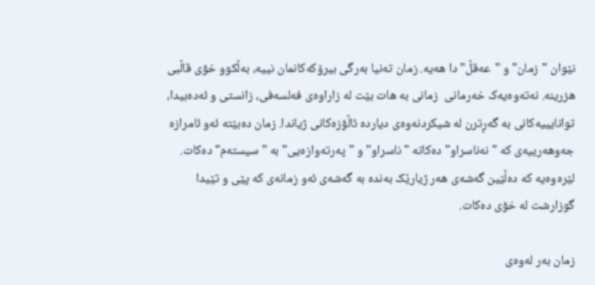نێوان "زمان" و "عەقڵ"دا هەیە. زمان تەنیا بەرگی بیرۆکەکانمان نییە، بەڵکوو خۆی قاڵبی هزرینە. نەتەوەیەک خەرمانی  زمانی بە هات بێت لە زاراوەی فەلسەفی، زانستی و ئەدەبیدا، توانایییەکانی بە گەڕترن لە شیکردنەوەی دیاردە ئاڵۆزەکانی ژیاندا. زمان دەبێتە ئەو ئامرازە جەوهەرییەی کە "نەناسراو" دەکاتە "ناسراو" و "پەرتەوازەیی" بە "سیستەم" دەکات. لێرەوەیە کە دەڵێین گەشەی هەر ژیارێک بەندە بە گەشەی ئەو زمانەی کە پێی و تێیدا گوزارشت لە خۆی دەکات.

زمان بەر لەوەی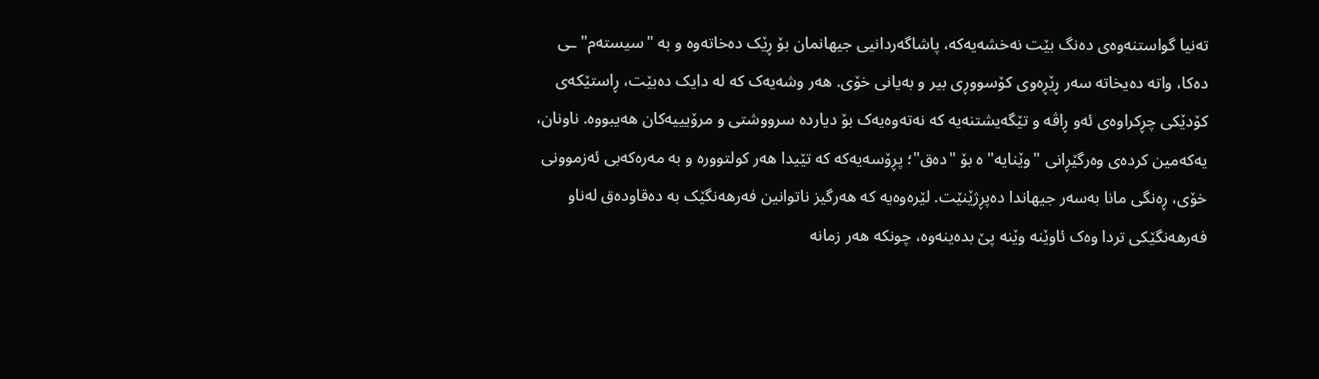تەنیا گواستنەوەی دەنگ بێت نەخشەیەکە، پاشاگەردانیی جیهانمان بۆ ڕێک دەخاتەوە و بە "سیستەم"ـی دەکا، واتە دەیخاتە سەر ڕێڕەوی کۆسووڕی بیر و بەیانی خۆی. هەر وشەیەک کە لە دایک دەبێت، ڕاستێکەی کۆدێکی چڕکراوەی ئەو ڕاڤە و تێگەیشتنەیە کە نەتەوەیەک بۆ دیاردە سرووشتی و مرۆیییەکان هەیبووە. ناونان، یەکەمین کردەی وەرگێڕانی "وێنایە"ە بۆ "دەق"؛ پڕۆسەیەکە کە تێیدا هەر کولتوورە و بە مەرەکەبی ئەزموونی خۆی، ڕەنگی مانا بەسەر جیهاندا دەپڕژێنێت. لێرەوەیە کە هەرگیز ناتوانین فەرهەنگێک بە دەقاودەق لەناو فەرهەنگێکی تردا وەک ئاوێنە وێنە پێ بدەینەوە، چونکە هەر زمانە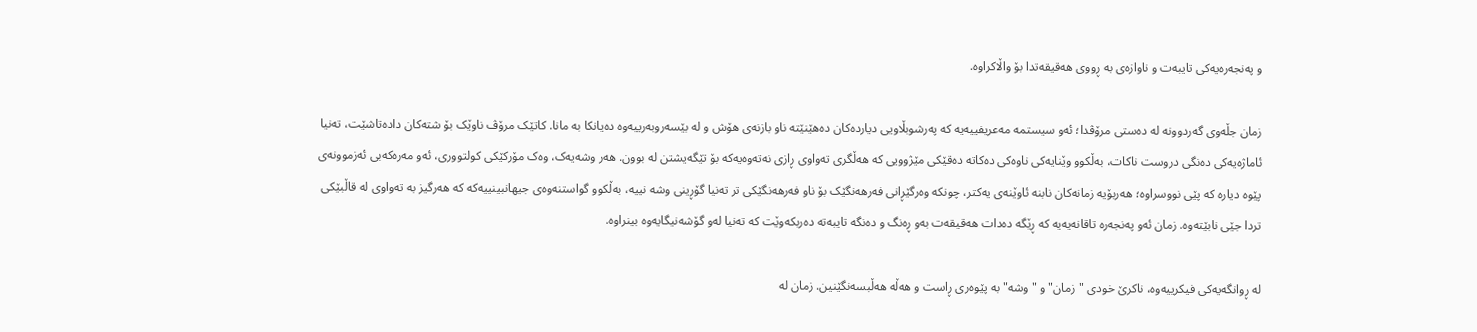و پەنجەرەیەکی تایبەت و ناوازەی بە ڕووی هەقیقەتدا بۆ واڵاکراوە.

زمان جڵەوی گەردوونە لە دەستی مرۆڤدا؛ ئەو سیستمە مەعریفییەیە کە پەرشوبڵاویی دیاردەکان دەهێنێتە ناو بازنەی هۆش و لە بێسەروبەرییەوە دەیانکا بە مانا. کاتێک مرۆڤ ناوێک بۆ شتەکان دادەتاشێت، تەنیا ئاماژەیەکی دەنگی دروست ناکات، بەڵکوو وێنایەکی ناوەکی دەکاتە دەقێکی مێژوویی کە هەڵگری تەواوی ڕازی نەتەوەیەکە بۆ تێگەیشتن لە بوون. هەر وشەیەک، وەک مۆرکێکی کولتووری، ئەو مەرەکەبی ئەزموونەی پێوە دیارە کە پێی نووسراوە؛ هەربۆیە زمانەکان نابنە ئاوێنەی یەکتر، چونکە وەرگێڕانی فەرهەنگێک بۆ ناو فەرهەنگێکی تر تەنیا گۆڕینی وشە نییە، بەڵکوو گواستنەوەی جیهانبینییەکە کە هەرگیز بە تەواوی لە قاڵبێکی تردا جێی نابێتەوە. زمان ئەو پەنجەرە تاقانەیەیە کە ڕێگە دەدات هەقیقەت بەو ڕەنگ و دەنگە تایبەتە دەربکەوێت کە تەنیا لەو گۆشەنیگایەوە بینراوە.

لە ڕوانگەیەکی فیکرییەوە، ناکرێ خودی "زمان" و "وشە" بە پێوەری ڕاست و هەڵە هەڵبسەنگێنین. زمان لە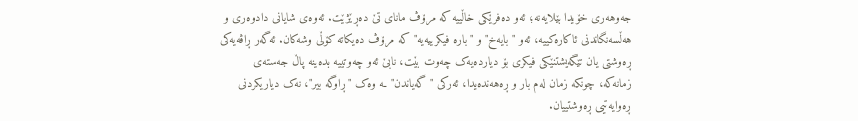جەوهەری خۆیدا بێلایەنە؛ ئەو دەفرێکی خاڵییە کە مرۆڤ مانای تێ دەڕێژێت. ئەوەی شایانی دادوەری و هەڵسەنگاندنی ئاکارەکییە، ئەو "بایەخ" و "بارە فیکرییەیە" کە مرۆڤ دەیکاتە کۆڵی وشەکان. ئەگەر ڕاڤەیەکی ڕەوشتی یان تێگەیشتنێکی فیکری بۆ دیاردەیەک چەوت بێت، نابێ ئەو چەوتییە بدەینە پاڵ جەستەی زمانەکە، چونکە زمان لەم بار و ڕەهەندەیدا، ئەرکی "گەیاندن"ـە وەک "ڕاوگە بیر"، نەک دیاریکردنی ڕەوایەتیی ڕەوشتییان.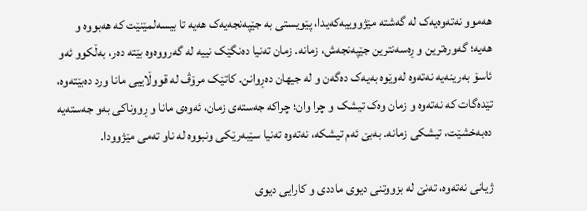هەموو نەتەوەیەک لە گەشتە مێژووییەکەیدا، پێویستی بە جێپەنجەیەک هەیە تا بیسەلمێنێت کە هەبووە و هەیە؛ گەورەترین و ڕەسەنترین جێپەنجەش، زمانە. زمان تەنیا دەنگێک نییە لە گەرووەوە بێتە دەر، بەڵکوو ئەو ئاسۆ بەرینەیە نەتەوە لەوێوە بەیەک دەگەن و لە جیهان دەڕوانن. کاتێک مرۆڤ لە قووڵاییی مانا ورد دەبێتەوە، تێدەگات کە نەتەوە و زمان وەک تیشک و چرا وان؛ چراکە جەستەی زمان، ئەوەی مانا و ڕووناکی بەو جەستەیە دەبەخشێت، تیشکی زمانە. بەبێ ئەم تیشکە، نەتەوە تەنیا سێبەرێکی ونبووە لە ناو تەمی مێژوودا.

ژیانی نەتەوە، تەنێ لە بزووتنی دیوی ماددی و کارایی دیوی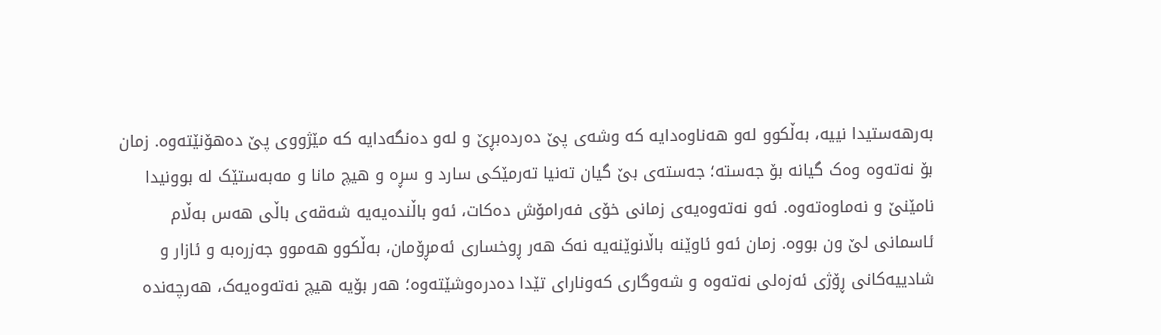بەرهەستیدا نییە، بەڵکوو لەو هەناوەدایە کە وشەی پێ دەردەبڕێ و لەو دەنگەدایە کە مێژووی پێ دەهۆنێتەوە. زمان بۆ نەتەوە وەک گیانە بۆ جەستە؛ جەستەی بێ‌ گیان تەنیا تەرمێکی سارد و سڕە و هیچ مانا و مەبەستێک لە بوونیدا نامێنێ و نەماوەتەوە. ئەو نەتەوەیەی زمانی خۆی فەرامۆش دەکات، ئەو باڵندەیەیە شەقەی باڵی هەس بەڵام ئاسمانی لێ ون بووە. زمان ئەو ئاوێنە باڵانوێنەیە نەک هەر ڕوخساری ئەمڕۆمان، بەڵکوو هەموو جەزرەبە و ئازار و شادییەکانی ڕۆژی ئەزەلی نەتەوە و شەوگاری کەونارای تێدا دەدرەوشێتەوە؛ هەر بۆیە هیچ نەتەوەیەک، هەرچەندە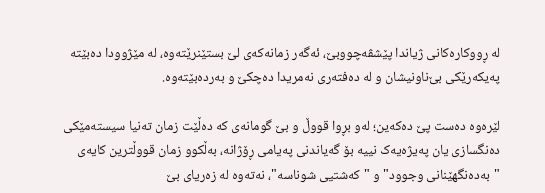لە ڕووکارەکانی ژیاندا پێشڤەچووبێ، ئەگەر زمانەکەی لێ بستێنرێتەوە، لە مێژوودا دەبێتە پەیکەرێکی بێ‌ناونیشان و لە دەفتەری نەمریدا دەچکێ و بەردەبێتەوە.

لێرەوە دەست پێ دەکەین؛ لەو بڕوا قووڵ و بێ‌ گومانەی کە دەڵێت زمان تەنیا سیستەمێکی دەنگسازی یان پەیژەیەک نییە بۆ گەیاندنی پەیامی ڕۆژانە، بەڵکوو زمان قووڵترین کایەی "بەدەنگهێنانی وجوود" و "کەشتیی شوناسە"، نەتەوە لە زەریای بێ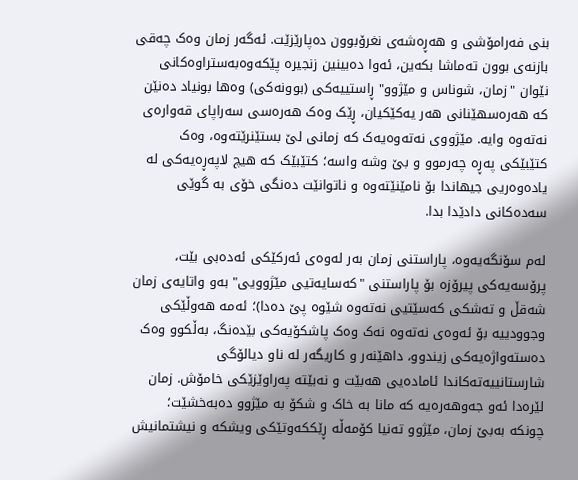بنی فەرامۆشی و هەڕەشەی نغرۆبوون دەپارێزێت. ئەگەر زمان وەک چەقی بازنەی بوون تەماشا بکەین، ئەوا دەبینین زنجیرە پێکەوەبەستراوەکانی نێوان "زمان، شوناس و مێژوو" ڕاستییەکی (بوونەکی) وەها بونیاد دەنێن کە هەرەسهێنانی هەر یەکێکیان، ڕێک وەک هەرەسی سەراپای قەوارەی نەتەوە وایە. مێژووی نەتەوەیەک کە زمانی لێ بستێنرێتەوە، وەک کتێبێکی پەڕە چەرموو و بێ وشە واسە؛ کتێبێک کە هیچ لاپەڕەیەکی لە یادەوەریی جیهاندا بۆ نامێنێتەوە و ناتوانێت دەنگی خۆی بە گوێی سەدەکانی دادێدا بدا.

لەم سۆنگەیەوە، پاراستنی زمان بەر لەوەی ئەرکێکی ئەدەبی بێت، پرۆسەیەکی پیرۆزە بۆ پاراستنی "کەسایەتیی مێژوویی" بەو واتایەی زمان شەقڵ و تەشکی کەسێتیی نەتەوە شێوە پێ دەدا)؛ ئەمە هەوڵێکی وجوودییە بۆ ئەوەی نەتەوە نەک وەک پاشکۆیەکی بێدەنگ، بەڵکوو وەک دەستەواژەیەکی زیندوو، داهێنەر و کاریگەر لە ناو دیالۆگی شارستانییەتەکاندا ئامادەیی هەبێت و نەبێتە پەراوێزێکی خامۆش. زمان لێرەدا ئەو جەوهەرەیە کە مانا بە خاک و شکۆ بە مێژوو دەبەخشێت؛ چونکە بەبێ زمان، مێژوو تەنیا کۆمەڵە ڕێککەوتێکی ویشکە و نیشتمانیش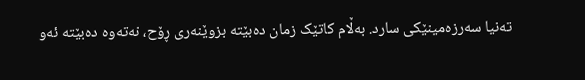تەنیا سەرزەمینێکی سارد. بەڵام کاتێک زمان دەبێتە بزوێنەری ڕۆح، نەتەوە دەبێتە ئەو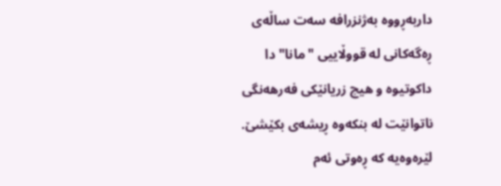داربەڕووە بەژنزرافە سەت ساڵەی ڕەگەکانی لە قووڵاییی "مانا"دا داکوتیوە و هیچ زریانێکی فەرهەنگی ناتوانێت لە بنکەوە ڕیشەی بکێشێ. لێرەوەیە کە ڕەوتی ئەم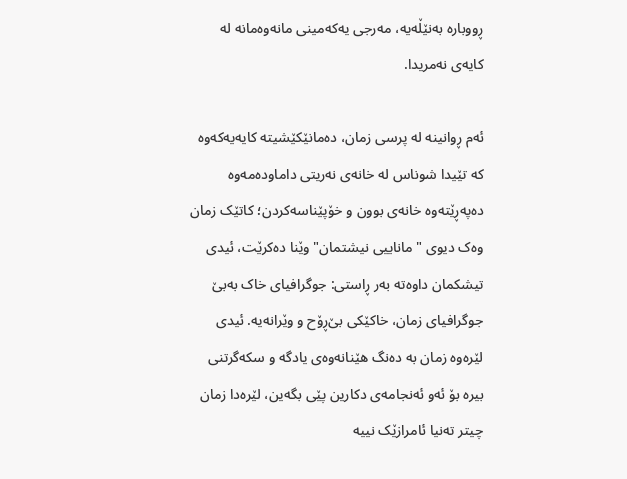ڕووبارە بەنێڵەیە، مەرجی یەکەمینی مانەوەمانە لە کایەی نەمریدا.

ئەم ڕوانینە لە پرسی زمان، دەمانێکێشیتە کایەیەکەوە کە تێیدا شوناس لە خانەی نەریتی داماودەمەوە دەپەڕێتەوە خانەی بوون و خۆپێناسەکردن؛ کاتێک زمان وەک دیوی "ماناییی نیشتمان" وێنا دەکرێت، ئیدی تیشکمان داوەتە بەر ڕاستی: جوگرافیای خاک بەبێ جوگرافیای زمان، خاکێکی بێ‌ڕۆح و وێرانەیە. ئیدی لێرەوە زمان بە دەنگ هێنانەوەی یادگە و سکەگرتنی بیرە بۆ ئەو ئەنجامەی دکارین پێی بگەین، لێرەدا زمان چیتر تەنیا ئامرازێک نییە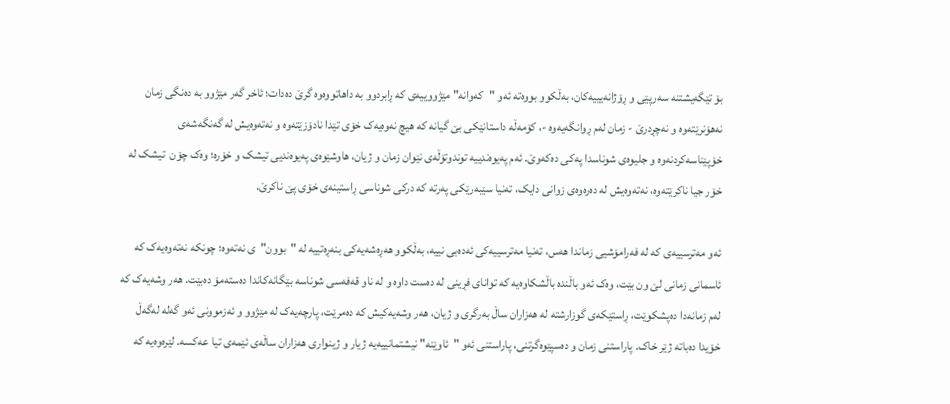بۆ تێگەیشتنە سەرپێی و ڕۆژانەیییەکان، بەڵکوو بووەتە ئەو "کەوانە" مێژووییەی کە ڕابردوو بە داهاتووەوە گرێ دەدات؛ ئاخر گەر مێژوو بە دەنگی زمان نەهۆنرێتەوە و نەچڕدرێ - زمان لەم ڕوانگەیەوە -، کۆمەڵە داستانێکی بێ گیانە کە هیچ نەوەیەک خۆی تێدا نادۆزێتەوە و نەتەوەیش لە گەنگەشەی خۆپێناسەکردنەوە و جلیوەی شوناسدا پەکی دەکەوێ. ئەم پەیوەندییە توندوتۆڵەی نێوان زمان و ژیان، هاوشێوەی پەیوەندیی تیشک و خۆرە؛ وەک چۆن  تیشک لە خۆر جیا ناکرێتەوە، نەتەوەیش لە دەرەوەی زوانی دایک، تەنیا سێبەرێکی پەرتە کە درکی شوناسی ڕاستینەی خۆی پێ ناکرێ.

ئەو مەترسییەی کە لە فەرامۆشیی زماندا هەس، تەنیا مەترسییەکی ئەدەبی نییە، بەڵکوو هەڕەشەیەکی بنەڕەتییە لە "بوون"ی نەتەوە؛ چونکە نەتەوەیەک کە ئاسمانی زمانی لێ ون بێت، وەک ئەو باڵندە باڵشکاوەیە کە توانای فڕینی لە دەست داوە و لە ناو قەفەسی شوناسە بێگانەکاندا دەستەمۆ دەبێت. هەر وشەیەک کە لەم زمانەدا دەپشکوێت، ڕاستێکەی گوزارشتە لە هەزاران ساڵ بەرگری و ژیان، هەر وشەیەکیش کە دەمرێت، پارچەیەک لە مێژوو و ئەزموونی ئەو گەلە لەگەڵ خۆیدا دەباتە ژێر خاک. پاراستنی زمان و دەسپێوەگرتنی، پاراستنی ئەو "ئاوێنە" نیشتمانییەیە ژیار و ژینواری هەزاران ساڵەی ئێمەی تیا عەکسە. لێرەوەیە کە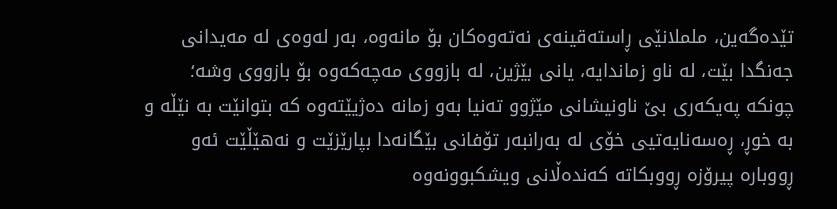تێدەگەین، ململانێی ڕاستەقینەی نەتەوەکان بۆ مانەوە، بەر لەوەی لە مەیدانی جەنگدا بێت، لە ناو زماندایە، یانی بێژین، لە بازووی مەچەکەوە بۆ بازووی وشە؛ چونکە پەیکەری بێ ناونیشانی مێژوو تەنیا بەو زمانە دەژیێتەوە کە بتوانێت بە نێڵە و بە خوڕ، ڕەسەنایەتیی خۆی لە بەرانبەر تۆفانی بێگانەدا بپارێزێت و نەهێڵێت ئەو ڕووبارە پیرۆزە ڕووبکاتە کەندەڵانی ویشکبوونەوە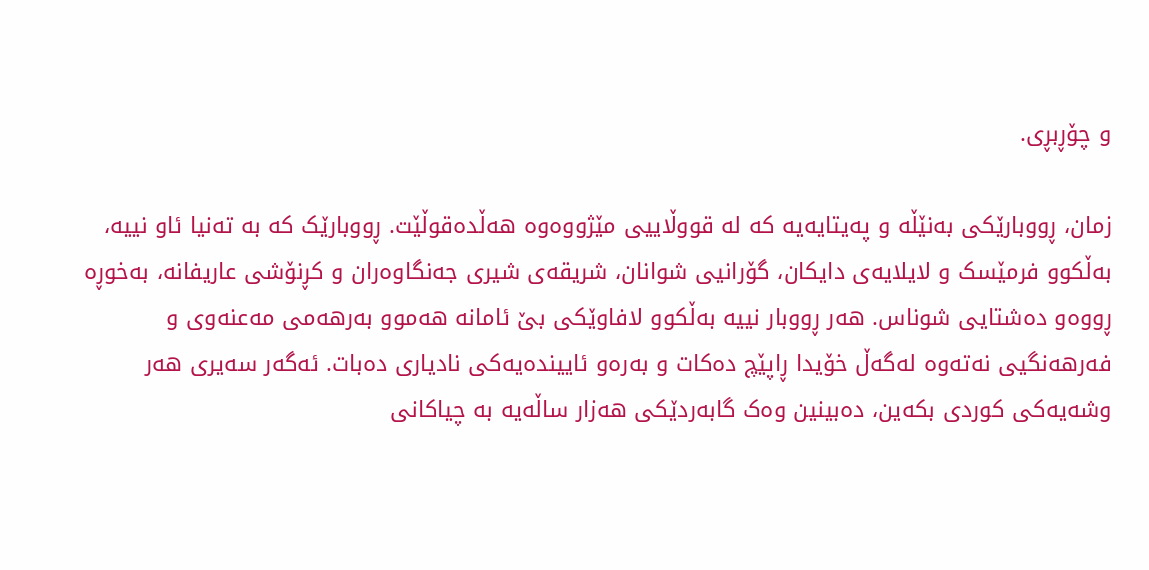و چۆڕبڕی.

زمان، ڕووبارێکی بەنێڵە و پەیتایەیە کە لە قووڵاییی مێژووەوە هەڵدەقوڵێت. ڕووبارێک کە بە تەنیا ئاو نییە، بەڵکوو فرمێسک و لایلایەی دایکان، گۆرانیی شوانان، شریقەی شیری جەنگاوەران و کڕنۆشی عاریفانە، بەخوڕە ڕووەو دەشتایی شوناس. هەر ڕووبار نییە بەڵکوو لافاوێکی بێ ئامانە هەموو بەرهەمی مەعنەوی و فەرهەنگیی نەتەوە لەگەڵ خۆیدا ڕاپێچ دەکات و بەرەو ئاییندەیەکی نادیاری دەبات. ئەگەر سەیری هەر وشەیەکی کوردی بکەین، دەبینین وەک گابەردێکی هەزار ساڵەیە بە چیاکانی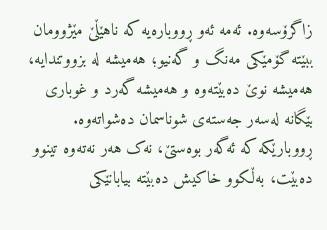زاگرۆسەوە. ئەمە ئەو ڕووبارەیە کە ناهێڵێ مێژوومان ببێتە گۆمێکی مەنگ و گەنیو؛ هەمیشە لە بزووتندایە، هەمیشە نوێ دەبێتەوە و هەمیشە گەرد و غوباری بێگانە لەسەر جەستەی شوناسمان دەشواتەوە. ڕووبارێکە کە ئەگەر بوەستێ، نەک هەر نەتەوە تینوو دەبێت، بەڵکوو خاکیش دەبێتە بیابانێکی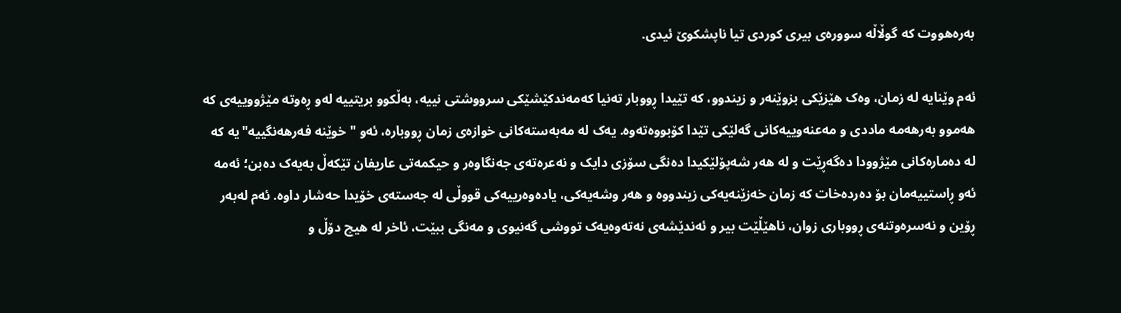بەرەهووت کە گوڵاڵە سوورەی بیری کوردی تیا ناپشکوێ ئیدی.

ئەم وێنایە لە زمان، وەک هێزێکی بزوێنەر و زیندوو، کە تێیدا ڕووبار تەنیا کەمەندکێشێکی سرووشتی نییە، بەڵکوو بریتییە لەو ڕەوتە مێژووییەی کە هەموو بەرهەمە ماددی و مەعنەوییەکانی گەلێکی تێدا کۆبووەتەوە. یەک لە مەبەستەکانی خوازەی زمان ڕووبارە، ئەو "خوێنە فەرهەنگییە"یە کە لە دەمارەکانی مێژوودا دەگەڕێت و لە هەر شەپۆلێکیدا دەنگی سۆزی دایک و نەعرەتەی جەنگاوەر و حیكمەتی عاریفان تێکەڵ بەیەک دەبن؛ ئەمە ئەو ڕاستییەمان بۆ دەردەخات کە زمان خەزێنەیەکی زیندووە و هەر وشەیەکی، یادەوەرییەکی قووڵی لە جەستەی خۆیدا حەشار داوە. ئەم لەبەر ڕۆین و نەسرەوتنەی ڕووباری زوان، ناهێڵێت بیر و ئەندێشەی نەتەوەیەک تووشی گەنیوی و مەنگی ببێت، ئاخر لە هیچ دۆڵ و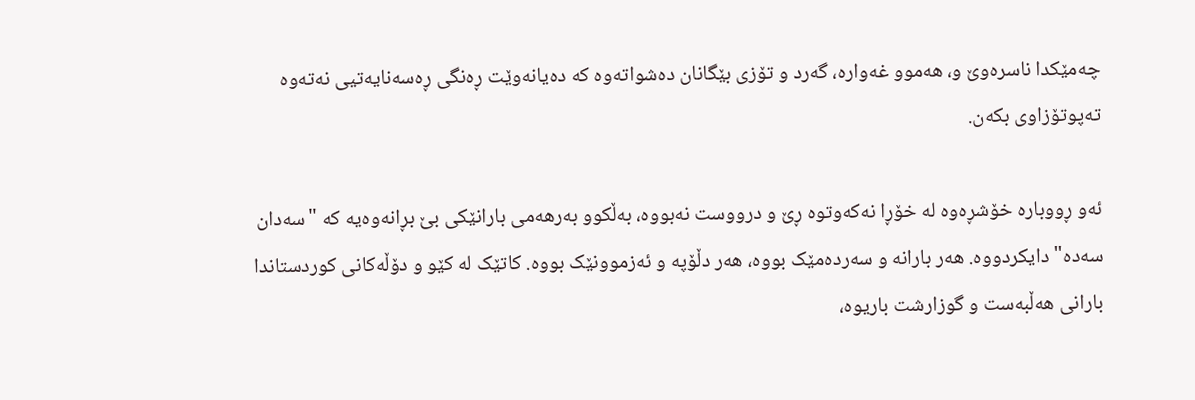چەمێکدا ناسرەوێ و، هەموو غەوارە، گەرد و تۆزی بێگانان دەشواتەوە کە دەیانەوێت ڕەنگی ڕەسەنایەتیی نەتەوە تەپوتۆزاوی بکەن.

ئەو ڕووبارە خۆشڕەوە لە خۆڕا نەکەوتوە ڕێ و درووست نەبووە، بەڵکوو بەرهەمی بارانێکی بێ بڕانەوەیە کە "سەدان سەدە" دایکردووە. هەر بارانە و سەردەمێک بووە، هەر دڵۆپە و ئەزموونێک بووە. کاتێک لە کێو و دۆڵەکانی کوردستاندا بارانی هەڵبەست و گوزارشت باریوە،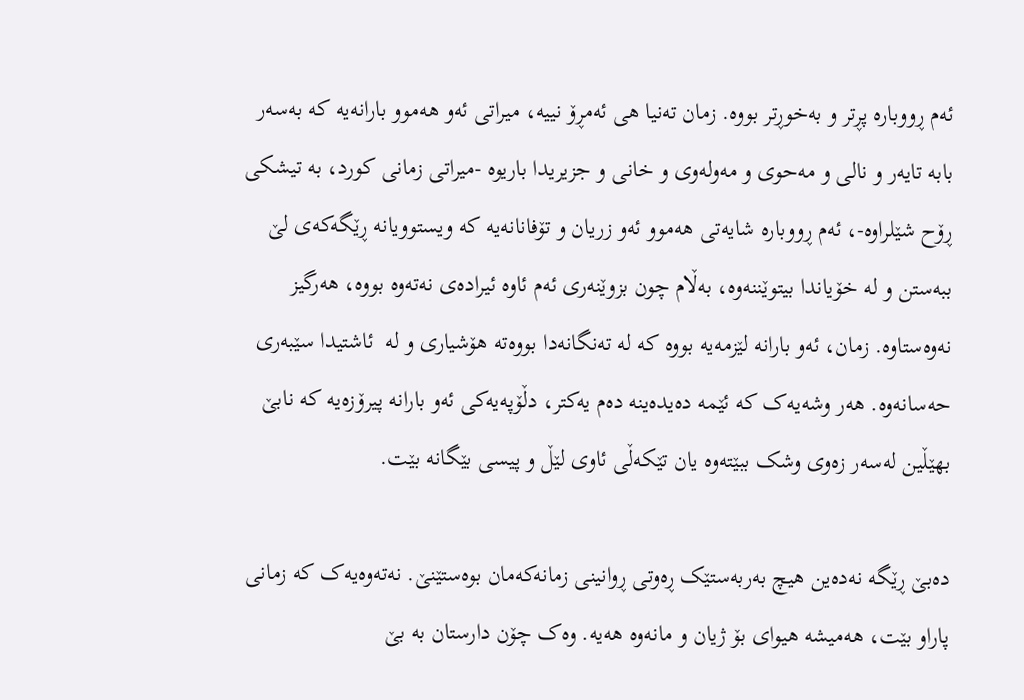ئەم ڕووبارە پڕتر و بەخوڕتر بووە. زمان تەنیا هی ئەمڕۆ نییە، میراتی ئەو هەموو بارانەیە کە بەسەر بابە تایەر و نالی و مەحوی و مەولەوی و خانی و جزیریدا باریوە -میراتی زمانی کورد، بە تیشکی ڕۆح شێلراوە-، ئەم ڕووبارە شایەتی هەموو ئەو زریان و تۆفانانەیە کە ویستوویانە ڕێگەکەی لێ ببەستن و لە خۆیاندا بیتوێننەوە، بەڵام چون بزوێنەری ئەم ئاوە ئیرادەی نەتەوە بووە، هەرگیز نەوەستاوە. زمان، ئەو بارانە لێزمەیە بووە کە لە تەنگانەدا بووەتە هۆشیاری و لە  ئاشتیدا سێبەری حەسانەوە. هەر وشەیەک کە ئێمە دەیدەینە دەم یەکتر، دڵۆپەیەکی ئەو بارانە پیرۆزەیە کە نابێ بهێڵین لەسەر زەوی وشک ببێتەوە یان تێکەڵی ئاوی لێڵ و پیسی بێگانە بێت.

دەبێ ڕێگە نەدەین هیچ بەربەستێک ڕەوتی ڕوانینی زمانەکەمان بوەستێنێ. نەتەوەیەک کە زمانی پاراو بێت، هەمیشە هیوای بۆ ژیان و مانەوە هەیە. وەک چۆن دارستان بە بێ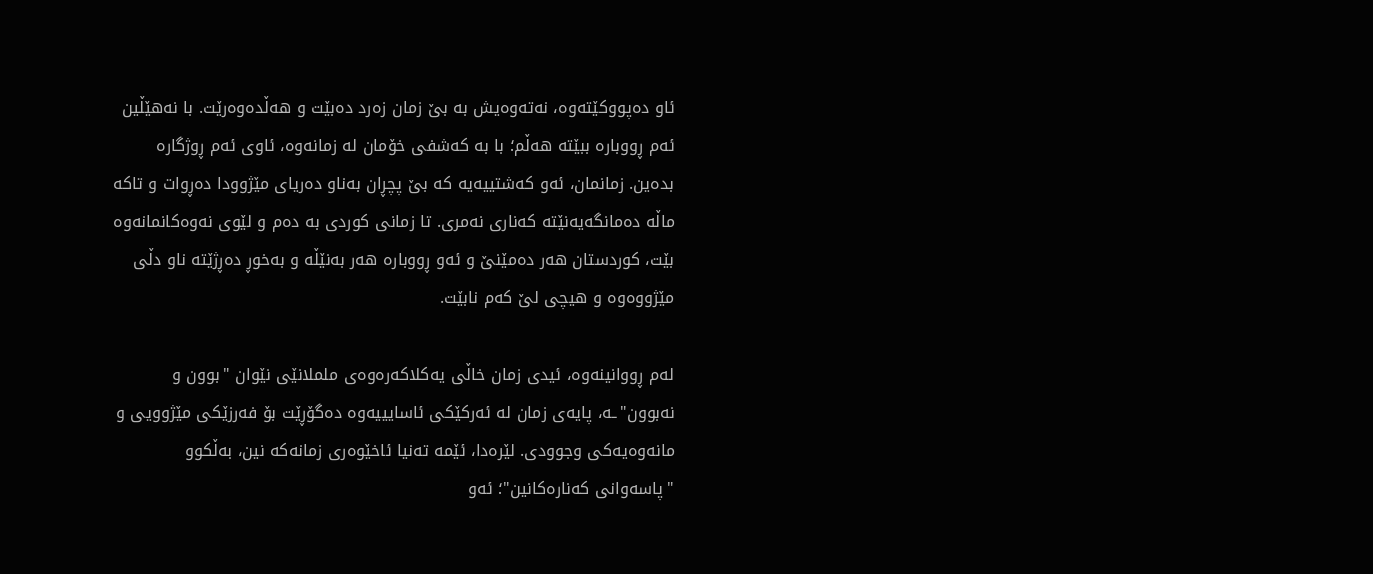ئاو دەپووکێتەوە، نەتەوەیش بە بێ زمان زەرد دەبێت و هەڵدەوەرێت. با نەهێڵین ئەم ڕووبارە ببێتە هەڵم؛ با بە کەشفی خۆمان لە زمانەوە، ئاوی ئەم ڕوژگارە بدەین. زمانمان، ئەو کەشتییەیە کە بێ پچڕان بەناو دەریای مێژوودا دەڕوات و تاکە ماڵە دەمانگەیەنێتە کەناری نەمری. تا زمانی کوردی بە دەم و لێوی نەوەکانمانەوە بێت، کوردستان هەر دەمێنێ و ئەو ڕووبارە هەر بەنێڵە و بەخوڕ دەڕژێتە ناو دڵی مێژووەوە و هیچی لێ کەم نابێت.

لەم ڕووانینەوە، ئیدی زمان خاڵی یەکلاکەرەوەی ململانێی نێوان "بوون و نەبوون"ـە، پایەی زمان لە ئەرکێکی ئاسایییەوە دەگۆڕێت بۆ فەرزێکی مێژوویی و مانەوەیەکی وجوودی. لێرەدا، ئێمە تەنیا ئاخێوەری زمانەکە نین، بەڵکوو "پاسەوانی کەنارەکانین"؛ ئەو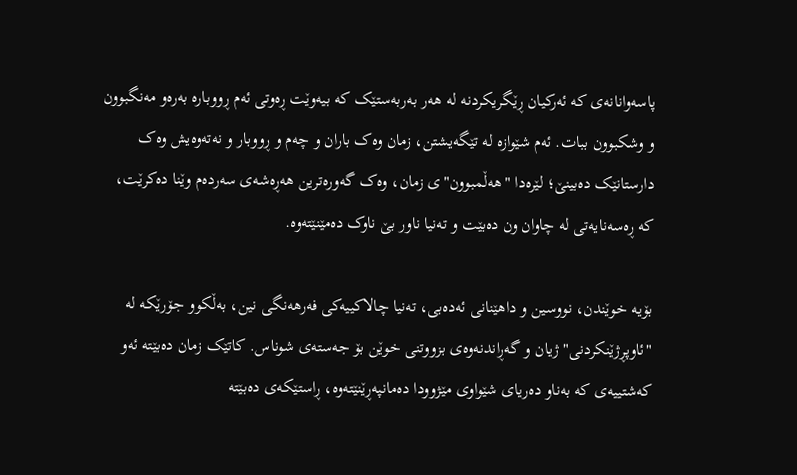پاسەوانانەی کە ئەرکیان ڕێگریکردنە لە هەر بەربەستێک کە بیەوێت ڕەوتی ئەم ڕووبارە بەرەو مەنگبوون و وشکبوون ببات. ئەم شێوازە لە تێگەیشتن، زمان وەک باران و چەم و ڕووبار و نەتەوەیش وەک دارستانێک دەبینێ؛ لێرەدا "هەڵمبوون"ی زمان، وەک گەورەترین هەڕەشەی سەردەم وێنا دەکرێت، کە ڕەسەنایەتی لە چاوان ون دەبێت و تەنیا ناور بێ ناوک دەمێنێتەوە.

بۆیە خوێندن، نووسین و داهێنانی ئەدەبی، تەنیا چالاکییەکی فەرهەنگی نین، بەڵکوو جۆرێکە لە "ئاوپڕژێنکردنی" ژیان و گەڕاندنەوەی بزووتنی خوێن بۆ جەستەی شوناس. کاتێک زمان دەبێتە ئەو کەشتییەی کە بەناو دەریای شێواوی مێژوودا دەمانپەڕێنێتەوە، ڕاستێکەی دەبێتە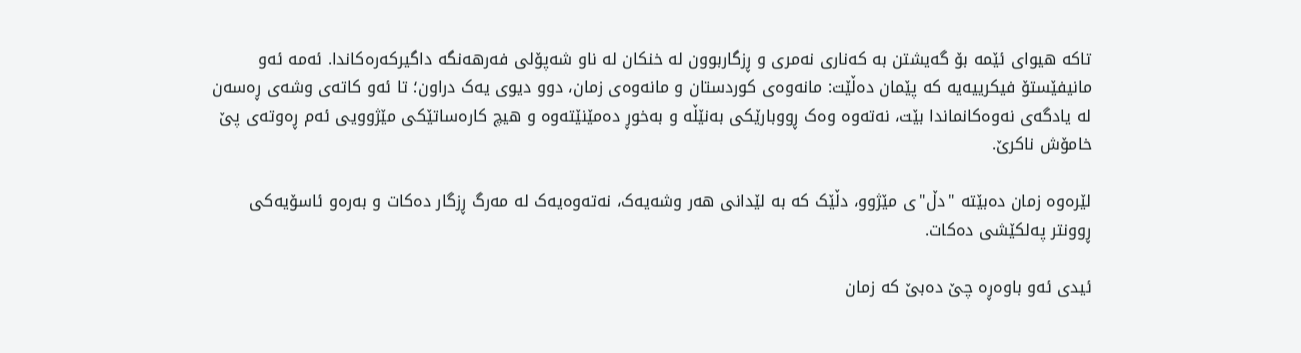تاکە هیوای ئێمە بۆ گەیشتن بە کەناری نەمری و ڕزگاربوون لە خنکان لە ناو شەپۆلی فەرهەنگە داگیرکەرەکاندا. ئەمە ئەو مانیفێستۆ فیکرییەیە کە پێمان دەڵێت: مانەوەی کوردستان و مانەوەی زمان، دوو دیوی یەک دراون؛ تا ئەو کاتەی وشەی ڕەسەن لە یادگەی نەوەکانماندا بێت، نەتەوە وەک ڕووبارێکی بەنێڵە و بەخوڕ دەمێنێتەوە و هیچ کارەساتێکی مێژوویی ئەم ڕەوتەی پێ  خامۆش ناکرێ.

لێرەوە زمان دەبێتە "دڵ"ی مێژوو، دڵێک کە بە لێدانی هەر وشەیەک، نەتەوەیەک لە مەرگ ڕزگار دەکات و بەرەو ئاسۆیەکی ڕوونتر پەلکێشی دەکات.

ئیدی ئەو باوەڕە چێ دەبێ کە زمان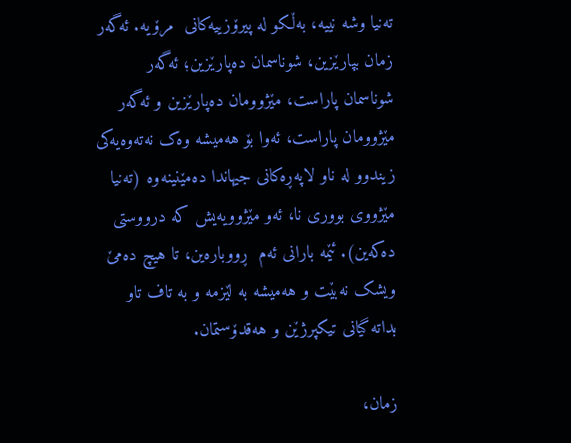تەنیا وشە نییە، بەڵکو لە پیرۆزییەکانی  مرۆیە. ئەگەر زمان بپارێزین، شوناسمان دەپارێزین؛ ئەگەر شوناسمان پاراست، مێژوومان دەپارێزین و ئەگەر مێژوومان پاراست، ئەوا بۆ هەمیشە وەک نەتەوەیەکی زیندوو لە ناو لاپەڕەکانی جیهاندا دەمێنینەوە (تەنیا مێژووی بووری نا، ئەو مێژوویەیش کە درووستی دەکەین). ئێمە بارانی ئەم  ڕووبارەین، تا هیچ دەمێ ویشک نەبێت و هەمیشە بە لێزمە و بە تاف تاو بداتە گیانی تیکپرژێن و هەقدۆستمان.

زمان،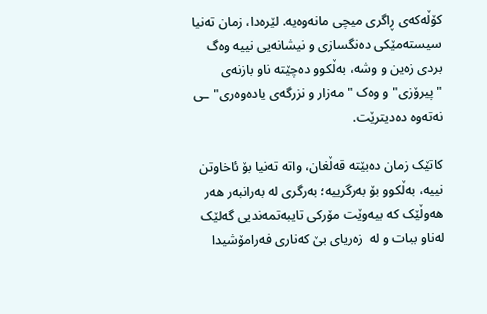کۆڵەکەی ڕاگری میچی مانەوەیە. لێرەدا، زمان تەنیا سیستەمێکی دەنگسازی و نیشانەیی نییە وەگ بردی زەین و وشە، بەڵکوو دەچێتە ناو بازنەی "پیرۆزی" و وەک "مەزار و نزرگەی یادەوەری"ـی نەتەوە دەدیترێت.

کاتێک زمان دەبێتە قەڵغان، واتە تەنیا بۆ ئاخاوتن نییە، بەڵکوو بۆ بەرگرییە؛ بەرگری لە بەرانبەر هەر هەوڵێک کە بیەوێت مۆرکی تایبەتمەندیی گەلێک لەناو ببات و لە  زەریای بێ‌ کەناری فەرامۆشیدا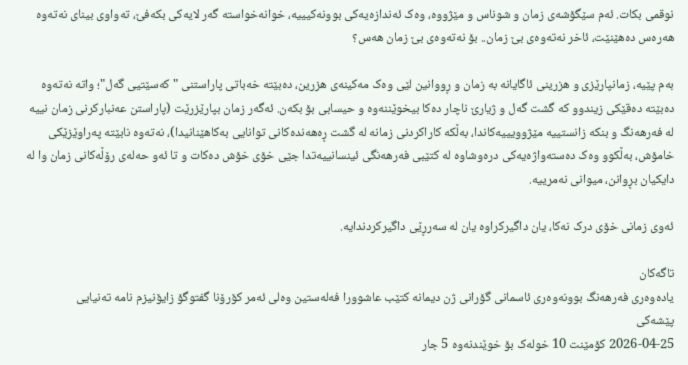نوقمی بکات. ئەم سێگۆشەی زمان و شوناس و مێژووە، وەک ئەندازەیەکی بوونەکیییە، خوانەخواستە گەر لایەکی بکەفێ، تەواوی بینای نەتەوە هەرەس دەهێنێت، ئاخر نەتەوەی بێ زمان.. بۆ نەتەوەی بێ زمان هەس؟

بەم پێیە، زمانپارێزی و هزرینی ئاگایانە بە زمان و ڕووانین لێی وەک مەکینەی هزرین، دەبێتە خەباتی پاراستنی "کەسێتیی گەل"؛ واتە نەتەوە دەبێتە دەقێکی زیندوو کە گشت گەل و ژیارێ ناچار دەکا بیخوێننەوە و حیسابی بۆ بکەن. ئەگەر زمان بپارێزرێت (پاراستن عەنبارکرنی زمان نییە لە فەرهەنگ و بنکە زانستییە مێژوویییەکاندا، بەڵکە کاراکردنی زمانە لە گشت ڕەهەندەکانی توانایی بەکاهێنانیدا)، نەتەوە نابێتە پەراوێزێکی خامۆش، بەڵکوو وەک دەستەواژەیەکی درەوشاوە لە کتێبی فەرهەنگی ئینسانییەتدا جێی خۆی خۆش دەکات و تا ئەو حەلەی رۆڵەکانی زمان وا لە دایکیان بڕوانن، میوانی نەمرییە.

ئەوی زمانی خۆی درک نەکا، یان داگیرکراوە یان لە سەرڕێی داگیرکردندایە.

تاگەکان
یادەوەری فەرهەنگ بوونەوەری ئاسمانی گۆرانی ژن دیمانە کتێب عاشوورا فەلەستین وەلی ئەمر کۆرۆنا گفتوگۆ زایۆنیزم نامە تەنیایی
پێشەکی
2026-04-25 کۆمێنت 10 خولەک بۆ خوێندنەوە 5 جار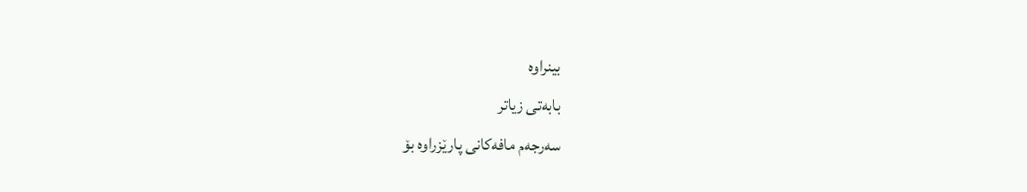بینراوە
بابەتی زیاتر
سەرجەم مافەکانی پارێزراوە بۆ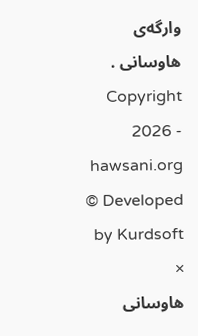وارگەی هاوسانی . Copyright 2026 - hawsani.org © Developed by Kurdsoft
×
هاوسانی